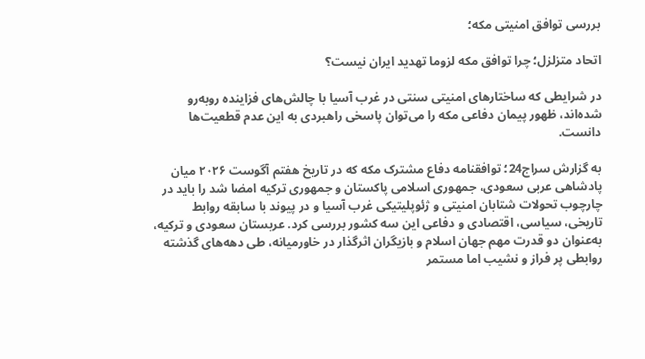بررسی توافق امنیتی مکه؛

اتحاد متزلزل؛ چرا توافق مکه لزوما تهدید ایران نیست؟

در شرایطی که ساختارهای امنیتی سنتی در غرب آسیا با چالش‌های فزاینده روبه‌رو شده‌اند، ظهور پیمان دفاعی مکه را می‌توان پاسخی راهبردی به این عدم قطعیت‌ها دانست.

به گزارش سراج24؛ توافقنامه دفاع مشترک مکه که در تاریخ هفتم آگوست ۲۰۲۶ میان پادشاهی عربی سعودی، جمهوری اسلامی پاکستان و جمهوری ترکیه امضا شد را باید در چارچوب تحولات شتابان امنیتی و ژئوپلیتیکی غرب آسیا و در پیوند با سابقه روابط تاریخی، سیاسی، اقتصادی و دفاعی این سه کشور بررسی کرد. عربستان سعودی و ترکیه، به‌عنوان دو قدرت مهم جهان اسلام و بازیگران اثرگذار در خاورمیانه، طی دهه‌های گذشته روابطی پر فراز و نشیب اما مستمر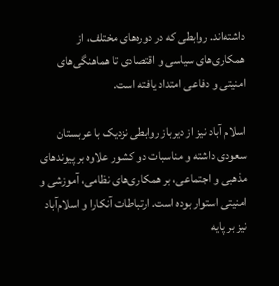داشته‌اند. روابطی که در دوره‌های مختلف، از همکاری‌های سیاسی و اقتصادی تا هماهنگی‌های امنیتی و دفاعی امتداد یافته است.

اسلام آباد نیز از دیرباز روابطی نزدیک با عربستان سعودی داشته و مناسبات دو کشور علاوه بر پیوندهای مذهبی و اجتماعی، بر همکاری‌های نظامی، آموزشی و امنیتی استوار بوده است. ارتباطات آنکارا و اسلام‌آباد نیز بر پایه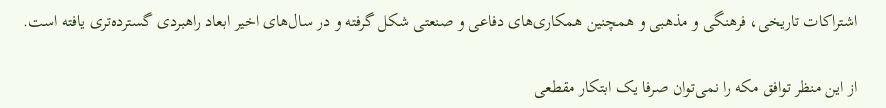اشتراکات تاریخی، فرهنگی و مذهبی و همچنین همکاری‌های دفاعی و صنعتی شکل گرفته و در سال‌های اخیر ابعاد راهبردی گسترده‌تری یافته است.

از این منظر توافق مکه را نمی‌توان صرفا یک ابتکار مقطعی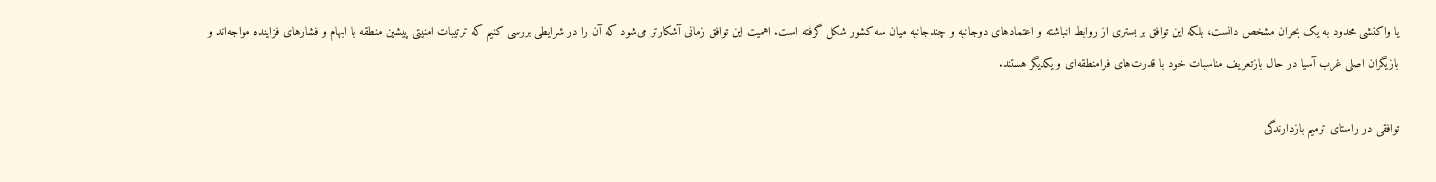یا واکنشی محدود به یک بحران مشخص دانست، بلکه این توافق بر بستری از روابط انباشته و اعتمادهای دوجانبه و چندجانبه میان سه کشور شکل گرفته است. اهمیت این توافق زمانی آشکارتر می‌شود که آن را در شرایطی بررسی کنیم که ترتیبات امنیتی پیشین منطقه با ابهام و فشارهای فزاینده مواجه‌اند و بازیگران اصلی غرب آسیا در حال بازتعریف مناسبات خود با قدرت‌های فرامنطقه‌ای و یکدیگر هستند.

توافقی در راستای ترمیم بازدارندگی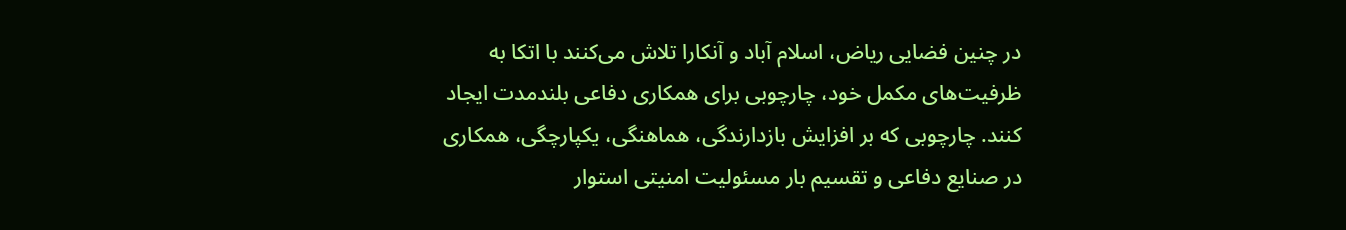در چنین فضایی ریاض، اسلام آباد و آنکارا تلاش می‌کنند با اتکا به ظرفیت‌های مکمل خود، چارچوبی برای همکاری دفاعی بلندمدت ایجاد کنند. چارچوبی که بر افزایش بازدارندگی، هماهنگی، یکپارچگی، همکاری در صنایع دفاعی و تقسیم بار مسئولیت امنیتی استوار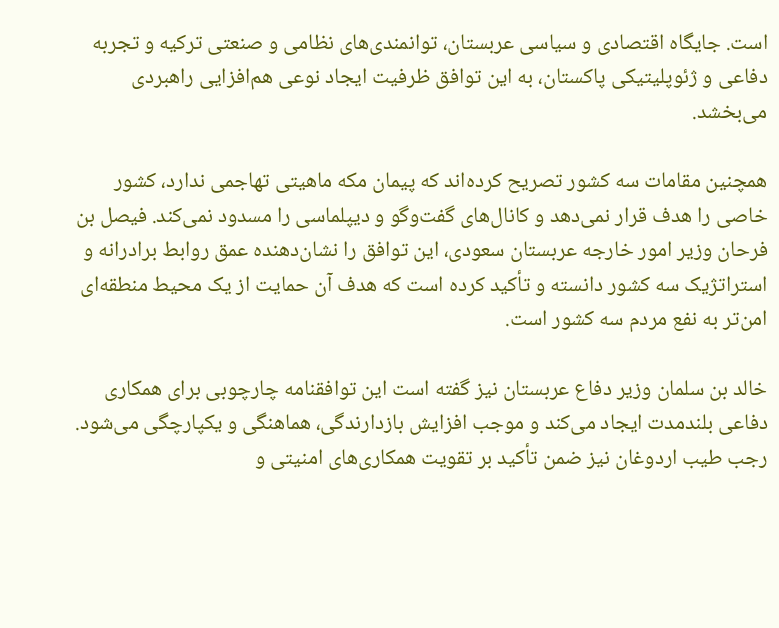است. جایگاه اقتصادی و سیاسی عربستان، توانمندی‌های نظامی و صنعتی ترکیه و تجربه دفاعی و ژئوپلیتیکی پاکستان، به این توافق ظرفیت ایجاد نوعی هم‌افزایی راهبردی می‌بخشد.

همچنین مقامات سه کشور تصریح کرده‌اند که پیمان مکه ماهیتی تهاجمی ندارد، کشور خاصی را هدف قرار نمی‌دهد و کانال‌های گفت‌وگو و دیپلماسی را مسدود نمی‌کند. فیصل بن فرحان وزیر امور خارجه عربستان سعودی، این توافق را نشان‌دهنده عمق روابط برادرانه و استراتژیک سه کشور دانسته و تأکید کرده است که هدف آن حمایت از یک محیط منطقه‌ای امن‌تر به نفع مردم سه کشور است.

خالد بن سلمان وزیر دفاع عربستان نیز گفته است این توافقنامه چارچوبی برای همکاری دفاعی بلندمدت ایجاد می‌کند و موجب افزایش بازدارندگی، هماهنگی و یکپارچگی می‌شود. رجب طیب اردوغان نیز ضمن تأکید بر تقویت همکاری‌های امنیتی و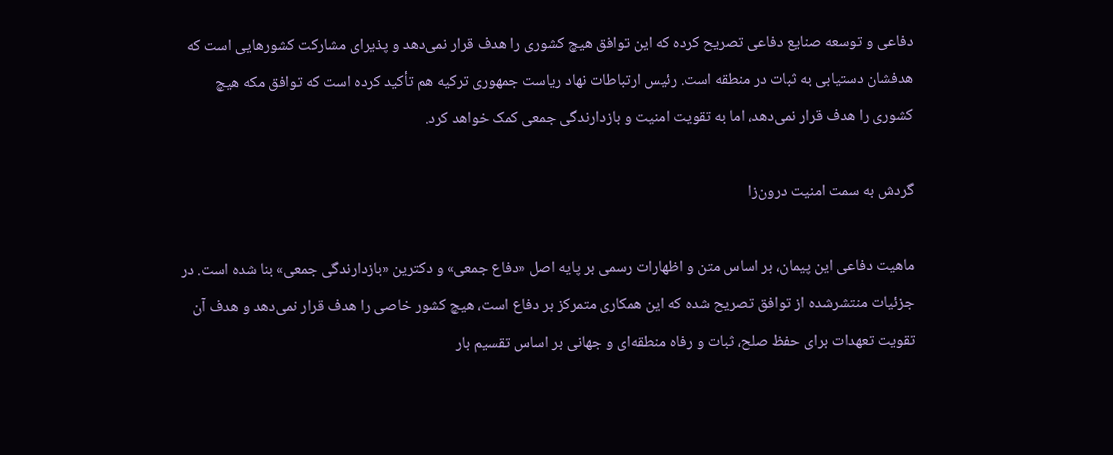دفاعی و توسعه صنایع دفاعی تصریح کرده که این توافق هیچ کشوری را هدف قرار نمی‌دهد و پذیرای مشارکت کشورهایی است که هدفشان دستیابی به ثبات در منطقه است. رئیس ارتباطات نهاد ریاست جمهوری ترکیه هم تأکید کرده است که توافق مکه هیچ کشوری را هدف قرار نمی‌دهد، اما به تقویت امنیت و بازدارندگی جمعی کمک خواهد کرد.

گردش به سمت امنیت درون‌زا

ماهیت دفاعی این پیمان، بر اساس متن و اظهارات رسمی بر پایه اصل «دفاع جمعی» و دکترین «بازدارندگی جمعی» بنا شده است. در جزئیات منتشرشده از توافق تصریح شده که این همکاری متمرکز بر دفاع است، هیچ کشور خاصی را هدف قرار نمی‌دهد و هدف آن تقویت تعهدات برای حفظ صلح، ثبات و رفاه منطقه‌ای و جهانی بر اساس تقسیم بار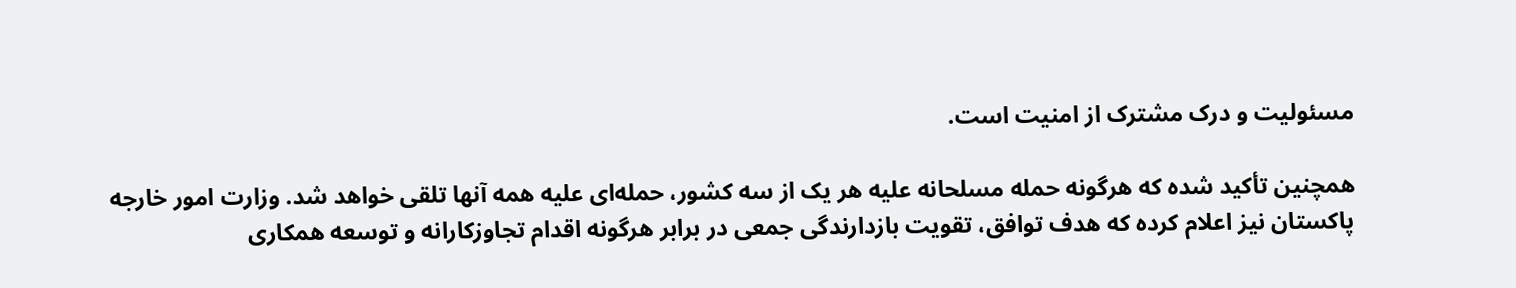مسئولیت و درک مشترک از امنیت است.

همچنین تأکید شده که هرگونه حمله مسلحانه علیه هر یک از سه کشور، حمله‌ای علیه همه آنها تلقی خواهد شد. وزارت امور خارجه پاکستان نیز اعلام کرده که هدف توافق، تقویت بازدارندگی جمعی در برابر هرگونه اقدام تجاوزکارانه و توسعه همکاری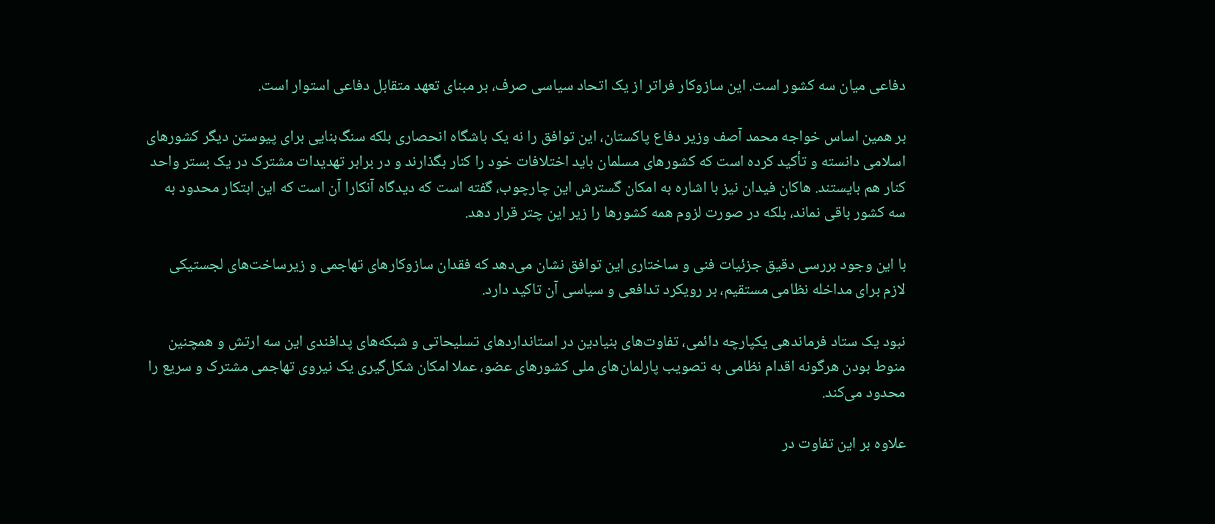دفاعی میان سه کشور است. این سازوکار فراتر از یک اتحاد سیاسی صرف، بر مبنای تعهد متقابل دفاعی استوار است.

بر همین اساس خواجه محمد آصف وزیر دفاع پاکستان، این توافق را نه یک باشگاه انحصاری بلکه سنگ‌بنایی برای پیوستن دیگر کشورهای اسلامی دانسته و تأکید کرده است که کشورهای مسلمان باید اختلافات خود را کنار بگذارند و در برابر تهدیدات مشترک در یک بستر واحد کنار هم بایستند. هاکان فیدان نیز با اشاره به امکان گسترش این چارچوب، گفته است که دیدگاه آنکارا آن است که این ابتکار محدود به سه کشور باقی نماند، بلکه در صورت لزوم همه کشورها را زیر این چتر قرار دهد.

با این وجود بررسی دقیق جزئیات فنی و ساختاری این توافق نشان می‌دهد که فقدان سازوکارهای تهاجمی و زیرساخت‌های لجستیکی لازم برای مداخله نظامی مستقیم، بر رویکرد تدافعی و سیاسی آن تاکید دارد.

نبود یک ستاد فرماندهی یکپارچه دائمی، تفاوت‌های بنیادین در استانداردهای تسلیحاتی و شبکه‌های پدافندی این سه ارتش و همچنین منوط بودن هرگونه اقدام نظامی به تصویب پارلمان‌های ملی کشورهای عضو، عملا امکان شکل‌گیری یک نیروی تهاجمی مشترک و سریع را محدود می‌کند.

علاوه بر این تفاوت در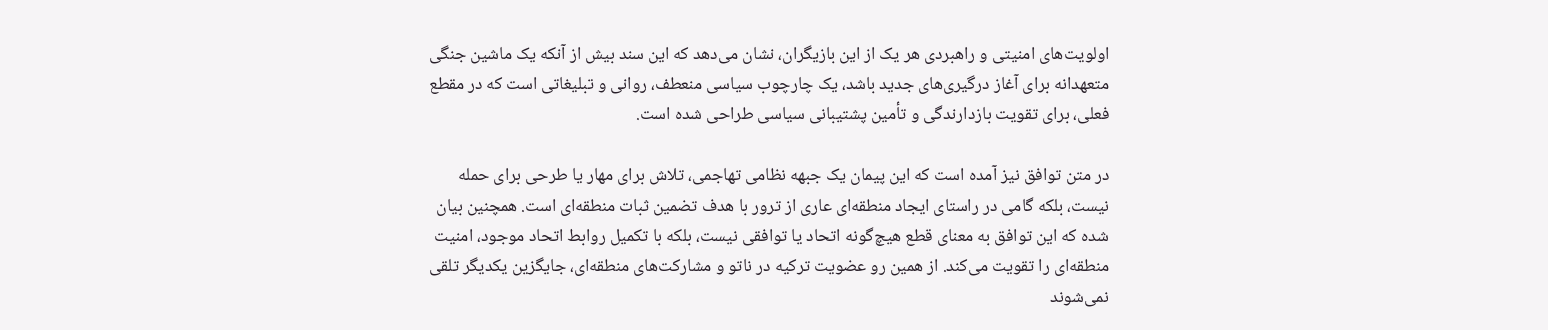اولویت‌های امنیتی و راهبردی هر یک از این بازیگران، نشان می‌دهد که این سند بیش از آنکه یک ماشین جنگی متعهدانه برای آغاز درگیری‌های جدید باشد، یک چارچوب سیاسی منعطف، روانی و تبلیغاتی است که در مقطع فعلی، برای تقویت بازدارندگی و تأمین پشتیبانی سیاسی طراحی شده است.

در متن توافق نیز آمده است که این پیمان یک جبهه نظامی تهاجمی، تلاش برای مهار یا طرحی برای حمله نیست، بلکه گامی در راستای ایجاد منطقه‌ای عاری از ترور با هدف تضمین ثبات منطقه‌ای است. همچنین بیان شده که این توافق به معنای قطع هیچ‌گونه اتحاد یا توافقی نیست، بلکه با تکمیل روابط اتحاد موجود، امنیت منطقه‌ای را تقویت می‌کند. از همین رو عضویت ترکیه در ناتو و مشارکت‌های منطقه‌ای، جایگزین یکدیگر تلقی نمی‌شوند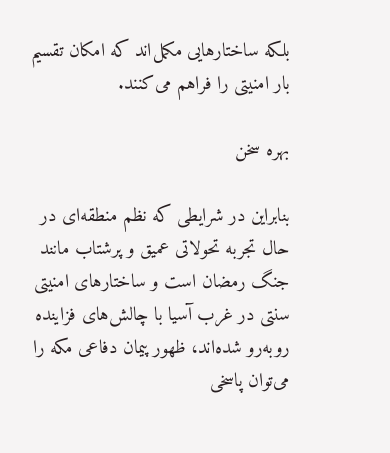بلکه ساختارهایی مکمل‌اند که امکان تقسیم بار امنیتی را فراهم می‌کنند.

بهره سخن

بنابراین در شرایطی که نظم منطقه‌ای در حال تجربه تحولاتی عمیق و پرشتاب مانند جنگ رمضان است و ساختارهای امنیتی سنتی در غرب آسیا با چالش‌های فزاینده روبه‌رو شده‌اند، ظهور پیمان دفاعی مکه را می‌توان پاسخی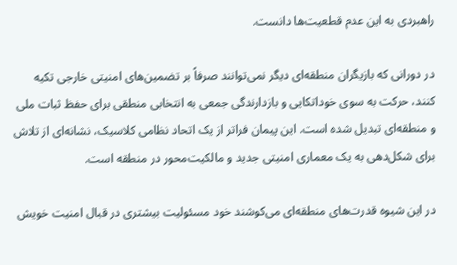راهبردی به این عدم قطعیت‌ها دانست.

در دورانی که بازیگران منطقه‌ای دیگر نمی‌توانند صرفاً بر تضمین‌های امنیتی خارجی تکیه کنند، حرکت به سوی خوداتکایی و بازدارندگی جمعی به انتخابی منطقی برای حفظ ثبات ملی و منطقه‌ای تبدیل شده است. این پیمان فراتر از یک اتحاد نظامی کلاسیک، نشانه‌ای از تلاش برای شکل‌دهی به یک معماری امنیتی جدید و مالکیت‌محور در منطقه است.

در این شیوه قدرت‌های منطقه‌ای می‌کوشند خود مسئولیت بیشتری در قبال امنیت خویش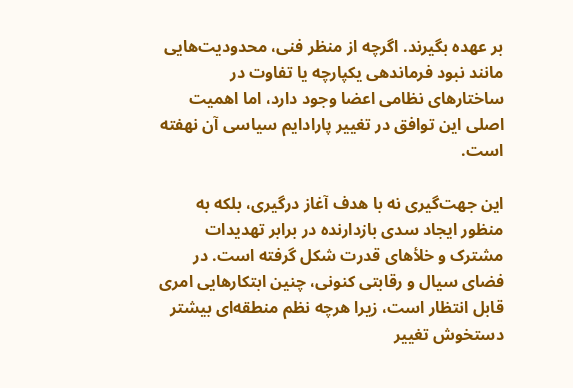بر عهده بگیرند. اگرچه از منظر فنی، محدودیت‌هایی مانند نبود فرماندهی یکپارچه یا تفاوت در ساختارهای نظامی اعضا وجود دارد، اما اهمیت اصلی این توافق در تغییر پارادایم سیاسی آن نهفته است.

این جهت‌گیری نه با هدف آغاز درگیری، بلکه به منظور ایجاد سدی بازدارنده در برابر تهدیدات مشترک و خلأهای قدرت شکل گرفته است. در فضای سیال و رقابتی کنونی، چنین ابتکارهایی امری قابل انتظار است، زیرا هرچه نظم منطقه‌ای بیشتر دستخوش تغییر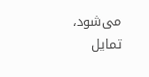می‌شود، تمایل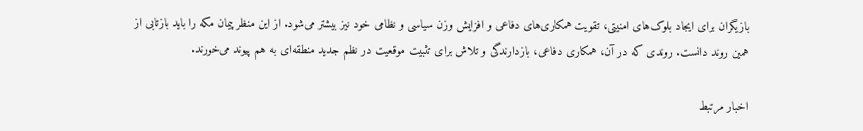بازیگران برای ایجاد بلوک‌های امنیتی، تقویت همکاری‌های دفاعی و افزایش وزن سیاسی و نظامی خود نیز بیشتر می‌شود. از این منظر پیمان مکه را باید بازتابی از همین روند دانست. روندی که در آن، همکاری دفاعی، بازدارندگی و تلاش برای تثبیت موقعیت در نظم جدید منطقه‌ای به هم پیوند می‌خورند.

اخبار مرتبط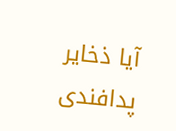آیا ذخایر پدافندی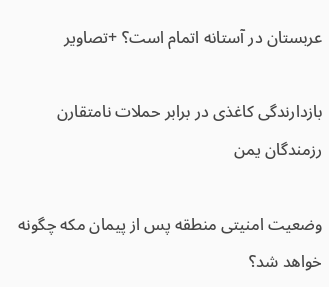عربستان در آستانه اتمام است؟ +تصاویر

بازدارندگی کاغذی در برابر حملات نامتقارن رزمندگان یمن

وضعیت امنیتی منطقه پس از پیمان مکه چگونه خواهد شد؟